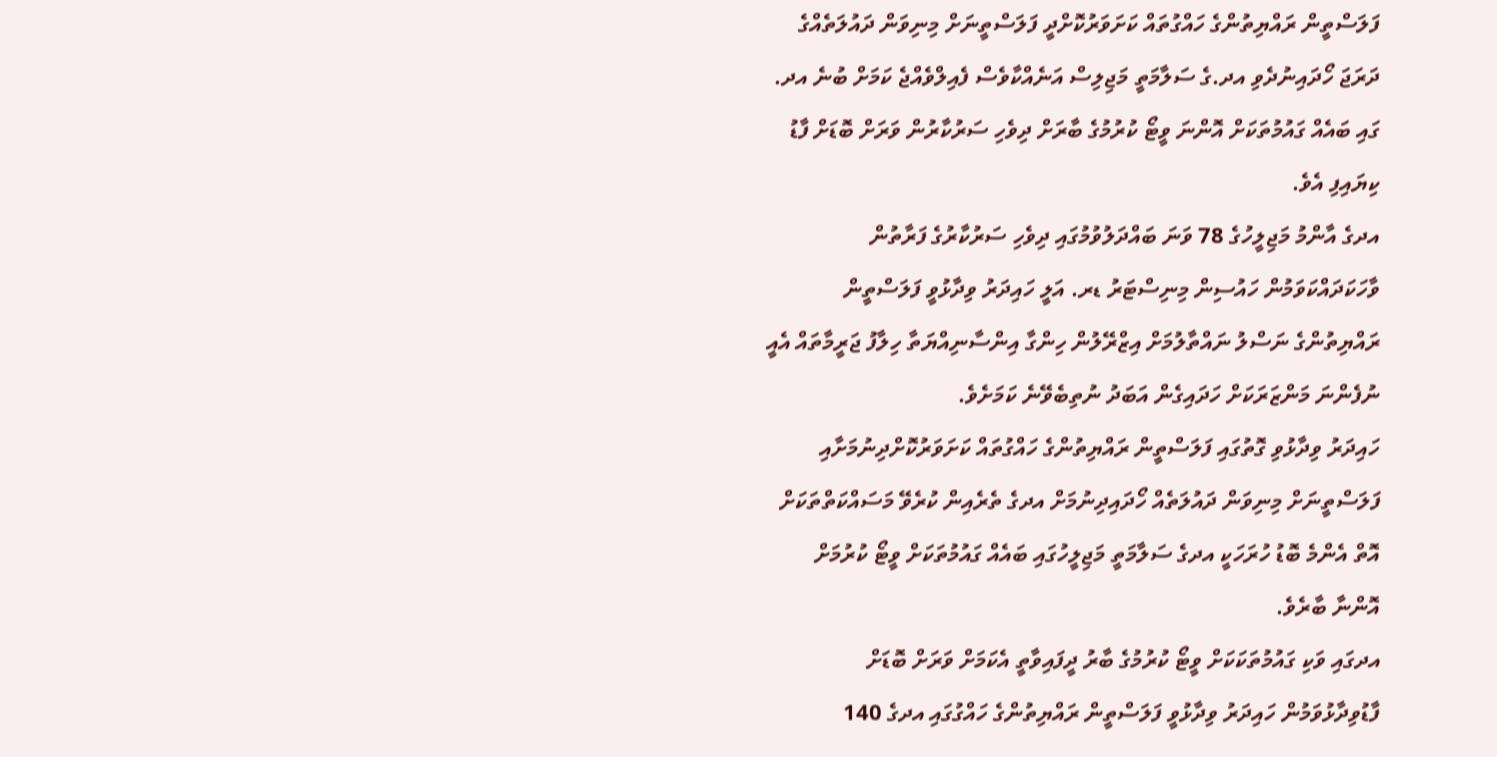ފަލަސްތީން ރައްޔިތުންގެ ހައްގުތައް ކަށަވަރުކޮށްދީ ފަލަސްތީނަށް މިނިވަން ދައުލަތެއްގެ ދަރަޖަ ހޯދައިނުދެވި އދ.ގެ ސަލާމަތީ މަޖިލިސް އަނެއްކާވެސް ފެއިލްވެއްޖެ ކަމަށް ބުނެ އދ. ގައި ބައެއް ގައުމުތަކަށް އޮންނަ ވީޓޯ ކުރުމުގެ ބާރަށް ދިވެހި ސަރުކާރުން ވަރަށް ބޮޑަށް ފާޑު ކިޔައިފި އެވެ.
އދގެ އާންމު މަޖިލީހުގެ 78 ވަނަ ބައްދަލުވުމުގައި ދިވެހި ސަރުކާރުގެ ފަރާތުން ވާހަކަދައްކަވަމުން ހައުސިން މިނިސްޓަރު ޑރ. އަލީ ހައިދަރު ވިދާޅުވީ ފަލަސްތީން ރައްޔިތުންގެ ނަސްލު ނައްތާލުމަށް އިޒްރޭލުން ހިންގާ އިންސާނިއްޔަތާ ހިލާފު ޖަރީމާތައް އެއީ ނުފެންނަ މަންޒަރަކަށް ހަދައިގެން އަބަދު ނުތިބެވޭނެ ކަމަށެވެ.
ހައިދަރު ވިދާޅުވި ގޮތުގައި ފަލަސްތީން ރައްޔިތުންގެ ހައްގުތައް ކަށަވަރުކޮށްދިނުމަށާއި ފަލަސްތީނަށް މިނިވަން ދައުލަތެއް ހޯދައިދިނުމަށް އދގެ ތެރެއިން ކުރެވޭ މަސައްކަތްތަކަށް އޮތް އެންމެ ބޮޑު ހުރަހަކީ އދގެ ސަލާމަތީ މަޖިލީހުގައި ބައެއް ގައުމުތަކަށް ވީޓޯ ކުރުމަށް އޮންނާ ބާރެވެ.
އދގައި ވަކި ގައުމުތަކަކަށް ވީޓޯ ކުރުމުގެ ބާރު ދީފައިވާތީ އެކަމަށް ވަރަށް ބޮޑަށް ފާޑުވިދާޅުވަމުން ހައިދަރު ވިދާޅުވީ ފަލަސްތީން ރައްޔިތުންގެ ހައްގުގައި އދގެ 140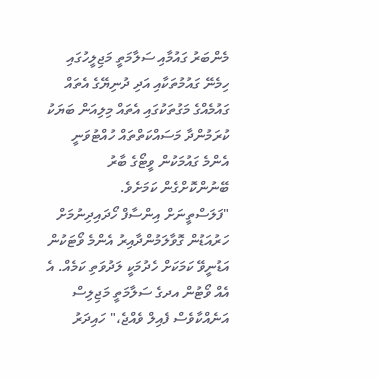މެންބަރު ގައުމާއި ސަލާމަތީ މަޖިލީހުގައި ހިމެނޭ ގައުމުތަކާއި އަދި ދުނިޔޭގެ އެތައް ގައުމެއްގެ މަގުތަކުގައި އެތައް މިލިއަން ބަޔަކު ކުރަމުންދާ މަސައްކަތްތައް ހުއްޓުވަނީ އެންމެ ގައުމަކުން ވީޓޯގެ ބާރު ބޭނުންކޮށްގެން ކަމަށެވެ.
"ފަލަސްތީނަށް އިންސާފް ހޯދައިދިނުމަށް ހަރުއަޑުން ގޮވާލަމުންދާއިރު އެންމެ ވޯޓަކުން އަޑުނީވޭ ކަމަކަށް ހެދުމަކީ ލަދުވަތި ކަމެއް. އެ އެއް ވޯޓުން އދގެ ސަލާމަތީ މަޖިލިސް އަނެއްކާވެސް ފެއިލް ވެއްޖެ،" ހައިދަރު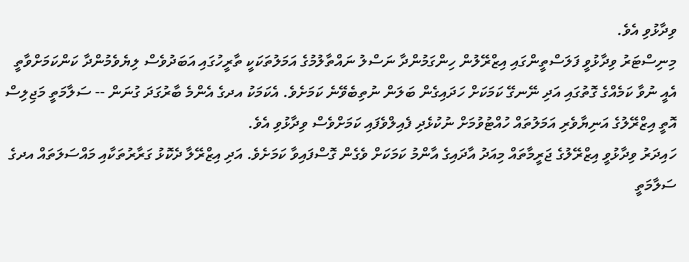ވިދާޅުވި އެވެ.
މިނިސްޓަރު ވިދާޅުވީ ފަލަސްތީންގައި އިޒްރޭލުން ހިންގަމުންދާ ނަސްލު ނައްތާލުމުގެ އަމަލުތަކަކީ ތާރީހުގައި އަބަދުވެސް ލިޔެވެމުންދާ ކަންކަމަށްވާތީ އެއީ ނުވާ ކަމެއްގެ ގޮތުގައި އަދި ނޭނގޭ ކަމަކަށް ހަދައިގެން ބަލަން ނުތިބެވޭނެ ކަމަށެވެ. އެކަމަކު އދގެ އެންމެ ބާރުގަދަ ގުނަން -- ސަލާމަތީ މަޖިލިސް އޮތީ އިޒްރޭލުގެ އަނިޔާވެރި އަމަލުތައް ހުއްޓުވުމަށް ނުކުޅެދި ފެއިލްވެފައި ކަމަށްވެސް ވިދާޅުވި އެވެ.
ހައިދަރު ވިދާޅުވީ އިޒްރޭލުގެ ޖަރީމާތައް މިއަދު އާދައިގެ އާންމު ކަމަކަށް ވެގެން ގޮސްފައިވާ ކަމަށެވެ. އަދި އިޒްރޭލާ ދެކޮޅު ގަރާރުތަކާއި މައްސަލަތައް އދގެ ސަލާމަތީ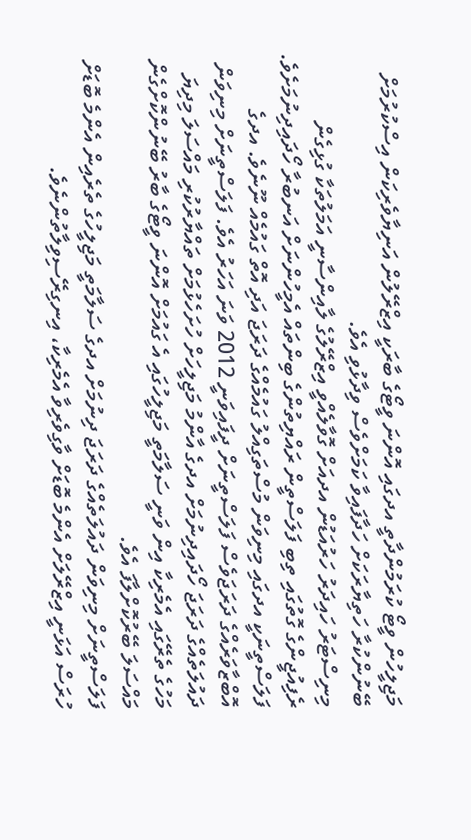މަޖިލީހުން ވީޓޯ ކުރަމުންދާތީ އދގައި އޮންނަ ވީޓޯގެ ބާރަކީ އިޒްރޭލުން އަނިޔާވެރިކަން އިސްކުރުމަށް ބޭނުންކުރާ ހަތިޔާރަކަށް ހަދާފައިވާ ކަމަށްވެސް ވިދާޅުވި އެވެ.
މިނިސްޓަރު ހައިދަރު ހަރުއަޑުން އދއަށް ގޮވާލެއްވީ އިޒްރޭލުގެ ލާއިންސާނީ އަމަލުތަކާ ގުޅިގެން ރެފިއުޖީންގެ ގޮތުގައި ތިބި ފަލަސްތީން ރައްޔިތުންގެ ބިންތައް އެމީހުންނަށް އަނބުރާ ހޯދައިދިނުމަށެވެ.
ފަލަސްތީނަކީ އދގައި މިނިވަން މުސްތަގިއްލު ގައުމެއްގެ ދަރަޖަ އަދި އޮތް ގައުމެއް ނޫނެވެ. އދގެ އޮބްޒާވަރެއްގެ ދަރަޖަވެސް ފަލަސްތީނަށް ދީފައިވަނީ 2012 ވަނަ އަހަރު އެވެ. ފަލަސްތީނަށް މިނިވަން ދައުލަތެއްގެ ދަރަޖަ ހޯދައިދިނުމަށް އދގެ އާންމު މަޖިލީހަށް ހުށަހެޅުމަށް ތައްޔާރުކުރި މައްސަލަ މިދިޔަ މަހުގެ ތެރޭގައި އެމެރިކާ އިން ވަނީ ސަލާމަތީ މަޖިލީހުގައި އެ ގައުމަށް އޮންނަ ވީޓޯގެ ބާރު ބޭނުންކޮށްގެން މައްސަލަ ބޭރުކޮށްލާފަ އެވެ.
ފަލަސްތީނަށް މިނިވަން ދައުލަތެއްގެ ދަރަޖަ ދިނުމަށް އދގެ ސަލާމަތީ މަޖިލީހުގެ ތެރެއިން އެންމެ ބޮޑަށް ހުރަސް އަޅަނީ އިޒްރޭލަށް އެންމެ ބޮޑަށް ވާގިވެރިވާ އެމެރިކާ، އިނގިރޭސިވިލާތުންނެވެ.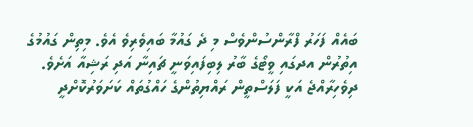ބައެއް ފަހަރު ފްރާންސުންވެސް މި ދެ ގައުމާ ބައިވެރިވެ އެވެ. މިތިން ގައުމުގެ އިތުރުން އދގައި ވީޓޯގެ ބާރު ލިބިފައިވަނީ ޗައިނާ އަދި ރަޝިއާ އަށެވެ.
ދިވެހިރާއްޖެ އަކީ ފަލަސްތީން ރައްޔިތުންގެ ހައްގުތައް ކަށަވަރުކޮށްދީ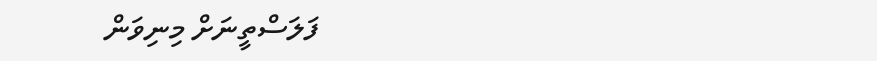ފަލަސްތީނަށް މިނިވަން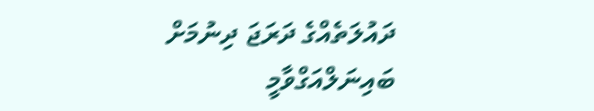ދައުލަތެއްގެ ދަރަޖަ ދިނުމަށް ބައިނަލްއަގްވާމީ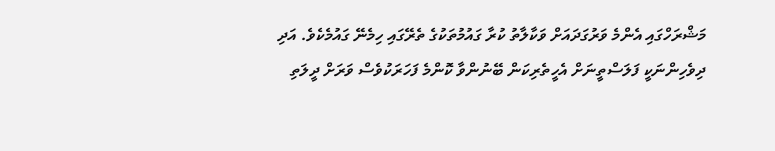މަޝްރަހްގައި އެންމެ ވަރުގަދައަށް ވަކާލާތު ކުރާ ގައުމުތަކުގެ ތެރޭގައި ހިމެނޭ ގައުމެކެވެ. އަދި ދިވެހިންނަކީ ފަލަސްތީނަށް އެހީތެރިކަން ބޭނުންވާ ކޮންމެ ފަހަރަކުވެސް ވަރަށް ދީލަތި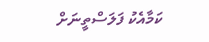ކަމާއެކު ފަލަސްތީނަށް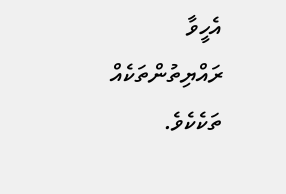އެހީވާ ރައްޔިތުންތަކެއް ތަކެކެވެ.